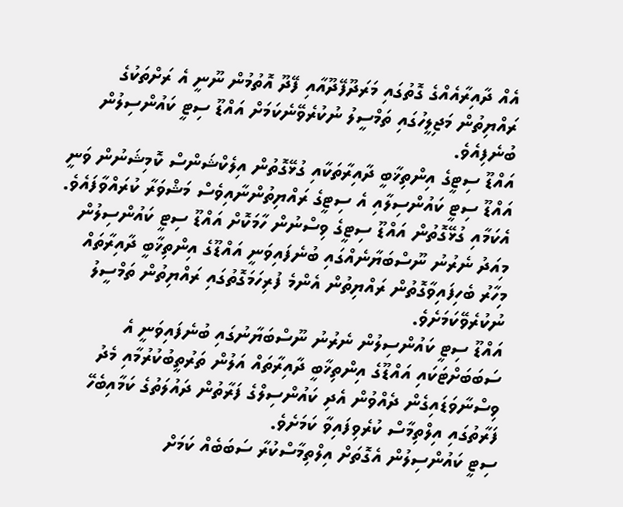އެއް ދާއިރާއެއްގެ ގޮތުގައި މަރަދޫފޭދޫއާއި ފޭދޫ އޮތުމުން ނޫނީ އެ ރަށްތަކުގެ ރައްޔިތުން މަޖިލީހުގައި ތަމްސީލު ނުކުރެވޭނެކަމަށް އައްޑޫ ސިޓީ ކައުންސިލުން ބުނެފިއެވެ.
އައްޑޫ ސިޓީގެ އިންތިޚާބީ ދާއިރާތަކާއި ގުޅޭގޮތުން އިލެކްޝަންސް ކޮމިޝަނުން ވަނީ އައްޑޫ ސިޓީ ކައުންސިލާއި އެ ސިޓީގެ ރައްޔިތުންނާއިވެސް މަޝްވަރާ ކުރައްވާފައެވެ.
އެކަމާއި ގުޅޭގޮތުން އައްޑޫ ސިޓީގެ ވިސްނުން ހާމަކޮށް އައްޑޫ ސިޓީ ކައުންސިލުން މިއަދު ނެރުނު ނޫސްބަޔާނެއްގައި ބުނެފައިވަނީ އައްޑޫގެ އިންތިޚާބީ ދާއިރާތައް މިހާރު ބެހިފައިވާގޮތުން ރައްޔިތުން އެންމެ ފުރިހަމަގޮތުގައި ރައްޔިތުން ތަމްސީލު ނުކުރެވޭކަމަށެވެ.
އައްޑޫ ސިޓީ ކައުންސިލުން ނެރުނު ނޫސްބަޔާނުގައި ބުނެފައިވަނީ އެ ސަބަބަށްޓަކައި އައްޑޫގެ އިންތިޚާބީ ދާއިރާތައް އަލުން ތަރުތީބުކުރުމާއި މެދު ވިސްނާވަޑައިގެން ދެއްވުން އެދި ކައުންސިލްގެ ފަރާތުން ދައުލަތުގެ ކަމާއިބެހޭ ފަރާތުގައި އިލްތިމާސް ކުރެވިފައިވާ ކަމަށެވެ.
ސިޓީ ކައުންސިލުން އެގޮތަށް އިލްތިމާސްކުރާ ސަބަބެއް ކަމަށް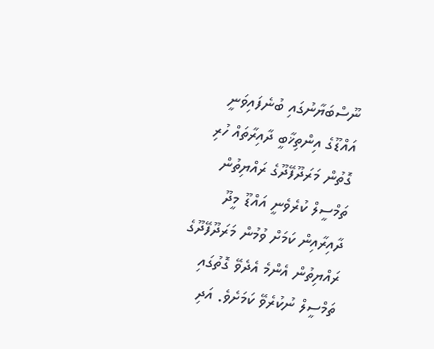ނޫސްބަޔާނުގައި ބުނެފައިވަނީ އައްޑޫގެ އިންތިޚާބީ ދާއިރާތައް ހުރި ގޮތުން މަރަދޫފޭދޫގެ ރައްޔިތުން ތަމްސީލް ކުރެވެނީ އައްޑޫ މީދޫ ދާއިރާއިން ކަމަށް ވުމުން މަރަދޫފޭދޫގެ ރައްޔިތުން އެންމެ އެދެވޭ ގޮތުގައި ތަމްސީލް ނުކުރެވޭ ކަމަށެވެ. އަދި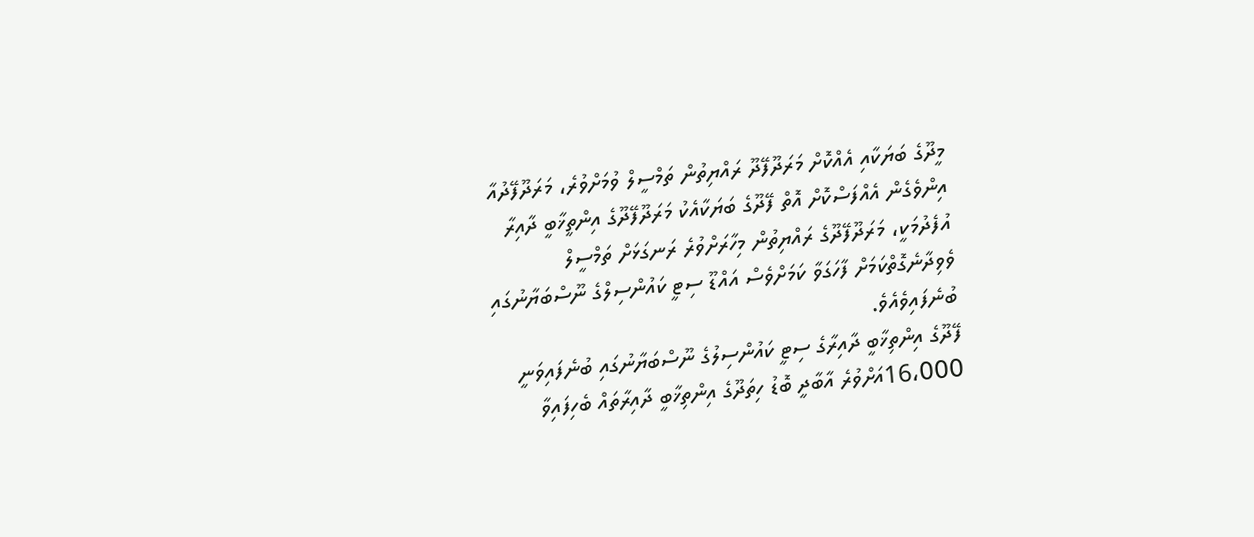މީދޫގެ ބަޔަކާއި އެއްކޮށް މަރަދޫފޭދޫ ރައްޔިތުން ތަމްސީލް ވުމަށްވުރެ، މަރަދޫފޭދުއާ އިންވެގެން އެއްފަސްކޮށް އޮތް ފޭދޫގެ ބަޔަކާއެކު މަރަދޫފޭދޫގެ އިންތީޚާބީ ދާއިރާ އުފެދުމަކީ، މަރަދޫފޭދޫގެ ރައްޔިތުން މިހާރަށްވުރެ ރަނގަޅަށް ތަމްސީލް ވެވިދާނެގޮތްކަމަށް ފާހަގަވާ ކަމަށްވެސް އައްޑޫ ސިޓީ ކައުންސިލްގެ ނޫސްބަޔާނުގައި ބުނެފައިވެއެވެ.
ފޭދޫގެ އިންތިޚާބީ ދާއިރާގެ ސިޓީ ކައުންސިލުގެ ނޫސްބަޔާނުގައި ބުނެފައިވަނީ 16،000އަށްވުރެ އާބާދީ ބޮޑު ހިތަދޫގެ އިންތިޚާބީ ދާއިރާތައް ބެހިފައިވާ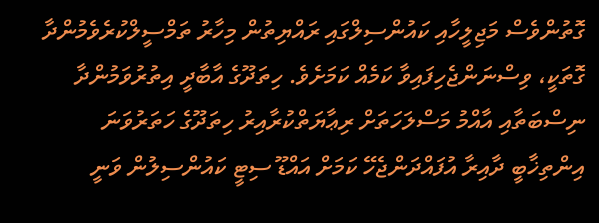ގޮތުންވެސް މަޖިލީހާއި ކައުންސިލްގައި ރައްޔިތުން މިހާރު ތަމްސީލްކުރެވެމުންދާ ގޮތަކީ، ވިސްނަންޖެހިފައިވާ ކަމެއް ކަމަށެވެ. ހިތަދޫގެ އާބާދީ އިތުރުވަމުންދާ ނިސްބަތާއި އާއްމު މަސްލަހަތަށް ރިޢާޔަތްކުރާއިރު ހިތަދޫގެ ހަތަރުވަނަ އިންތިޚާބީ ދާއިރާ އުފައްދަންޖެހޭ ކަމަށް އައްޑޫ ސިޓީ ކައުންސިލުން ވަނީ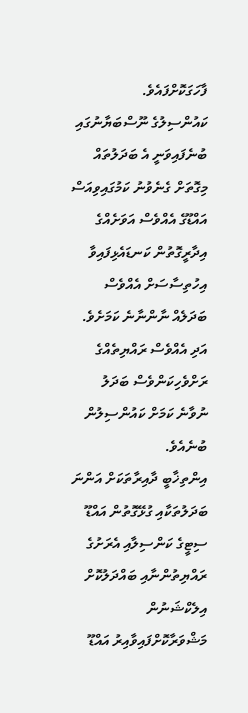ފާހަގަކޮށްފައެވެ.
ކައުންސިލުގެ ނޫސްބަޔާނުގައި ބުނެފައިވަނީ އެ ބަދަލުތައް މިގޮތަށް ގެނެވުނު ކަމުގައިވިއަސް އައްޑޫގެ އެއްވެސް އަވަށެއްގެ އިދާރީގޮތުން ކަނޑައެޅިފައިވާ އިހުތިސާސަށް އެއްވެސް ބަދަލެއް ނާންނާނެ ކަމަށެވެ. އަދި އެއްވެސް ރައްޔިތެއްގެ ރަށްވެހިކަންވެސް ބަދަލު ނުވާނެ ކަމަށް ކައުންސިލުން ބުނެއެވެ.
އިންތިޚާބީ ދާއިރާތަކަށް އަންނަ ބަދަލުތަކާއި ގުޅޭގޮތުން އައްޑޫ ސިޓީގެ ކަންސިލާއި އެރަށުގެ ރައްޔިތުންނާއި ބައްދަލުކޮށް އިލެކްޝަނުން މަޝްވަރާކޮށްފައިވާއިރު އައްޑޫ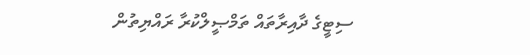ސިޓީގެ ދާއިރާތައް ތަމްޞީލްކުރާ ރައްޔިތުން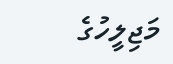މަޖިލީހުގެ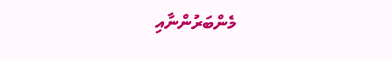މެންބަރުންނާއި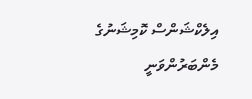އިލެކްޝަންސް ކޮމިޝަނުގެ މެންބަރުންވަނީ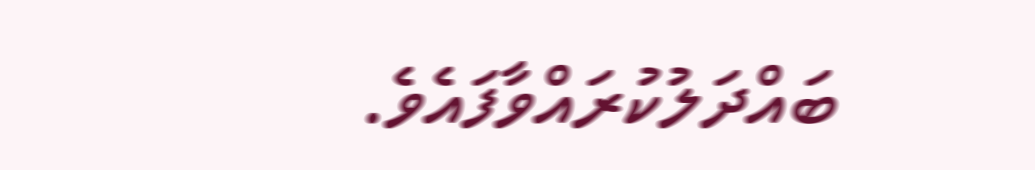ބައްދަލުކުރައްވާފައެވެ.